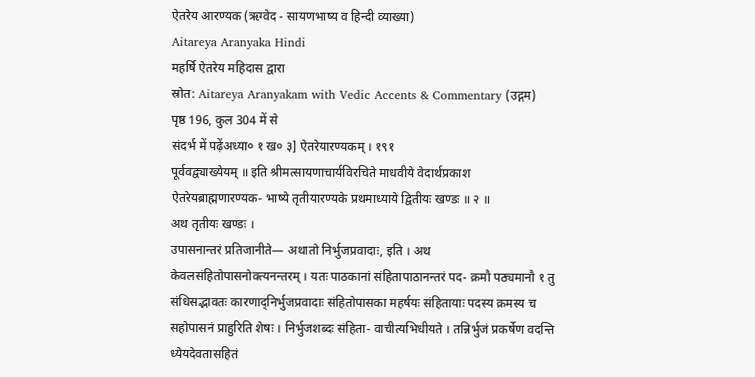ऐतरेय आरण्यक (ऋग्वेद - सायणभाष्य व हिन्दी व्याख्या)
Aitareya Aranyaka Hindi
महर्षि ऐतरेय महिदास द्वारा
स्रोत: Aitareya Aranyakam with Vedic Accents & Commentary (उद्गम)
पृष्ठ 196, कुल 304 में से
संदर्भ में पढ़ेंअध्या० १ ख० ३] ऐतरेयारण्यकम् । १९१
पूर्ववद्व्याख्येयम् ॥ इति श्रीमत्सायणाचार्यविरचिते माधवीये वेदार्थप्रकाश ऐतरेयब्राह्मणारण्यक- भाष्ये तृतीयारण्यके प्रथमाध्याये द्वितीयः खण्डः ॥ २ ॥
अथ तृतीयः खण्डः ।
उपासनान्तरं प्रतिजानीते— अथातो निर्भुजप्रवादाः, इति । अथ केवलसंहितोपासनोक्त्यनन्तरम् । यतः पाठकानां संहितापाठानन्तरं पद- क्रमौ पठ्यमानौ १ तु संधिसद्भावतः कारणाद्निर्भुजप्रवादाः संहितोपासका महर्षयः संहितायाः पदस्य क्रमस्य च सहोपासनं प्राहुरिति शेषः । निर्भुजशब्दः संहिता- वाचीत्यभिधीयते । तन्निर्भुजं प्रकर्षेण वदन्ति ध्येयदेवतासहितं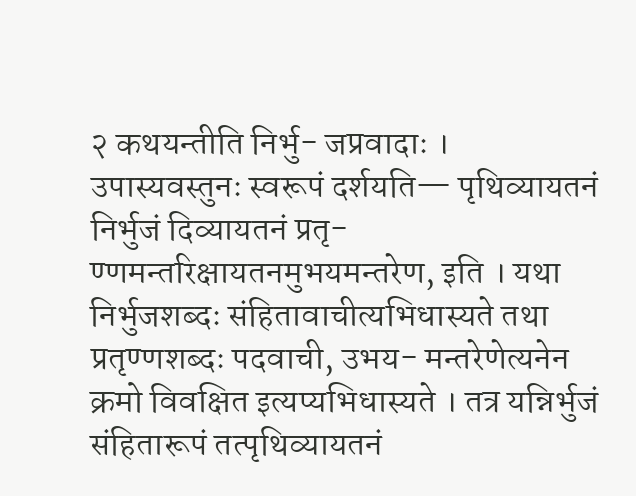२ कथयन्तीति निर्भु- जप्रवादाः ।
उपास्यवस्तुनः स्वरूपं दर्शयति— पृथिव्यायतनं निर्भुजं दिव्यायतनं प्रतृ- ण्णमन्तरिक्षायतनमुभयमन्तरेण, इति । यथा निर्भुजशब्दः संहितावाचीत्यभिधास्यते तथा प्रतृण्णशब्दः पदवाची, उभय- मन्तरेणेत्यनेन क्रमो विवक्षित इत्यप्यभिधास्यते । तत्र यन्निर्भुजं संहितारूपं तत्पृथिव्यायतनं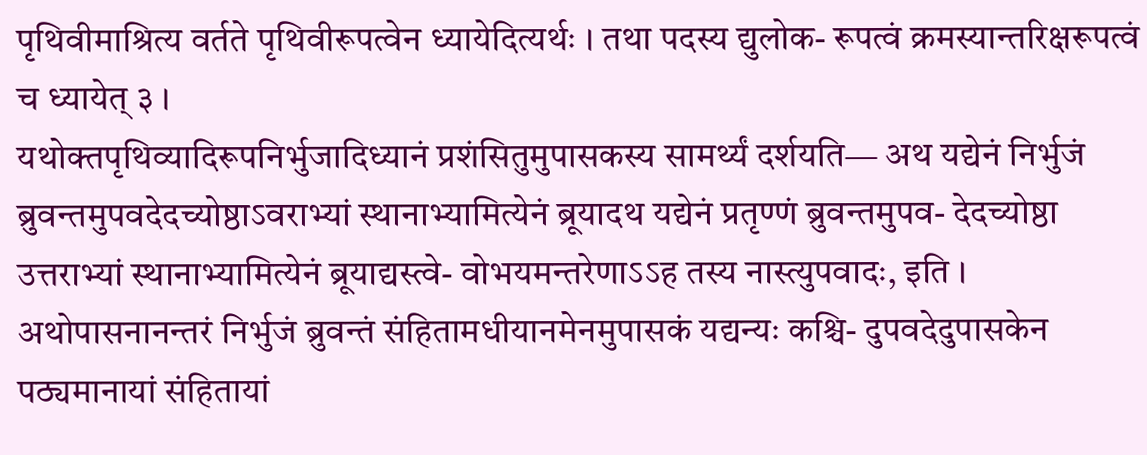पृथिवीमाश्रित्य वर्तते पृथिवीरूपत्वेन ध्यायेदित्यर्थः । तथा पदस्य द्युलोक- रूपत्वं क्रमस्यान्तरिक्षरूपत्वं च ध्यायेत् ३ ।
यथोक्तपृथिव्यादिरूपनिर्भुजादिध्यानं प्रशंसितुमुपासकस्य सामर्थ्यं दर्शयति— अथ यद्येनं निर्भुजं ब्रुवन्तमुपवदेदच्योष्ठाऽवराभ्यां स्थानाभ्यामित्येनं ब्रूयादथ यद्येनं प्रतृण्णं ब्रुवन्तमुपव- देदच्योष्ठा उत्तराभ्यां स्थानाभ्यामित्येनं ब्रूयाद्यस्त्वे- वोभयमन्तरेणाऽऽह तस्य नास्त्युपवादः, इति । अथोपासनानन्तरं निर्भुजं ब्रुवन्तं संहितामधीयानमेनमुपासकं यद्यन्यः कश्चि- दुपवदेदुपासकेन पठ्यमानायां संहितायां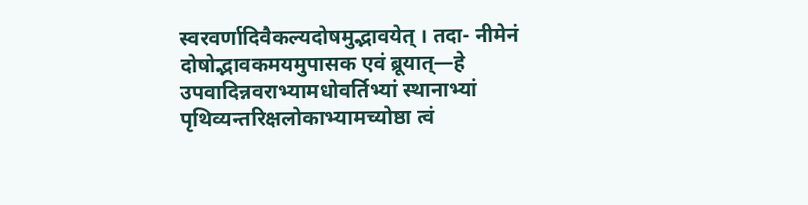स्वरवर्णादिवैकल्यदोषमुद्भावयेत् । तदा- नीमेनं दोषोद्भावकमयमुपासक एवं ब्रूयात्—हे उपवादिन्नवराभ्यामधोवर्तिभ्यां स्थानाभ्यां पृथिव्यन्तरिक्षलोकाभ्यामच्योष्ठा त्वं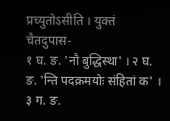प्रच्युतोऽसीति । युक्तं चैतदुपास-
१ घ. ङ. 'नौ बुद्धिस्था' । २ घ. ङ. 'न्ति पदक्रमयोः संहितां क' । ३ ग. ङ.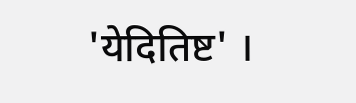'येदितिष्ट' ।